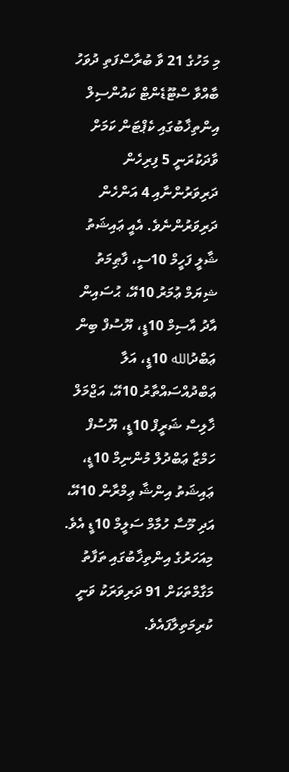މި މަހުގެ 21 ވާ ބުރާސްފަތި ދުވަހު ބާއްވާ ސްޓޫޑެންޓް ކައުންސިލް އިންތިޚާބުގައި ކެޕްޓަން ކަމަށް ވާދަކުރަނީ 5 ފިރިހެން ދަރިވަރުންނާއި 4 އަންހެން ދަރިވަރުންނެވެ. އެއީ ޢައިޝަތު ޝާލީ ފަހީމް 10ސީ، ފާޠިމަތު ޝިޔަމް ޢުމަރު 10އޭ، ޙުސައިން އާދު އާސިމް 10ޑީ، ޔޫސުފް ބިން ޢަބްދުالله 10ޑީ، އަލާ ޢަބްދުއްސައްތާރު 10އޭ، އަޖްމަލް ޚާލިސް ޝަރީފް 10ޑީ، ޔޫސުފް ހަމްޒާ ޢަބްދުލް މުންނިމް 10ޑީ، ޢައިޝަތު އިންޝާ ޢިމްރާން 10އޭ، އަދި މޫސާ ހުމާމް ސަލީމް 10ޑީ އެވެ.
މިއަހަރުގެ އިންތިޚާބުގައި ތަފާތު މަގާމްތަކަށް 91 ދަރިވަރަކު ވަނީ ކުރިމަތިލާފައެވެ.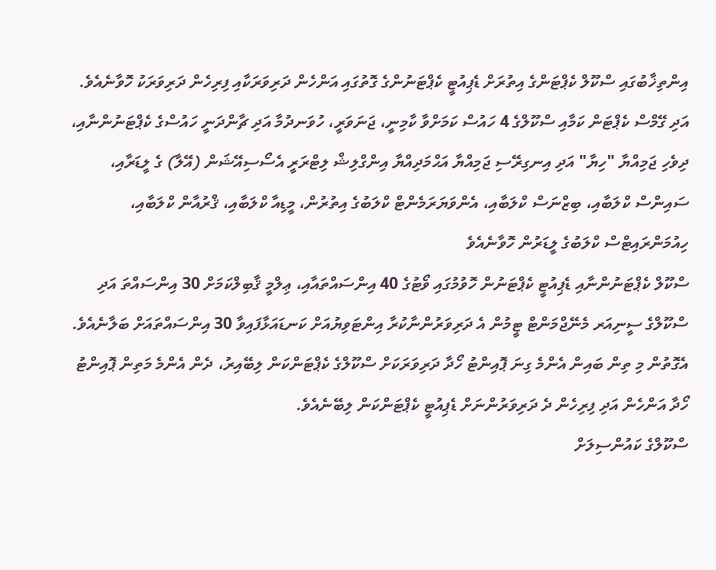އިންތިޚާބުގައި ސްކޫލް ކެޕްޓަންގެ އިތުރަށް ޑެޕިއުޓީ ކެޕްޓަނުންގެ ގޮތުގައި އަންހެން ދަރިވަރަކާއި ފިރިހެން ދަރިވަރަކު ހޮވާނެއެވެ. އަދި ގޭމްސް ކެޕްޓަން ކަމާއި ސްކޫލްގެ 4 ހައުސް ކަމަށްވާ ކާމިނީ، ޖަނަވަރީ، ހުވަނދުމާ އަދި ޗާންދަނީ ހައުސްގެ ކެޕްޓަނުންނާއި، ދިވެހި ޖަމިއްޔާ "ހިޔާ" އަދި އިނގިރޭސި ޖަމިއްޔާ އަޙްމަދިއްޔާ އިންގްލިޝް ލިޓްރަރީ އެސޯސިއޭޝަން (އޭލާ) ގެ ލީޑަރާއި، ސައިންސް ކްލަބާއި، ބިޒްނަސް ކްލަބާއި، އެންވަޔަރަމެންޓް ކްލަބުގެ އިތުރުން، މީޑިއާ ކްލަބާއި، ޤްރުއާން ކްލަބާއި، ހިއުމަންރައިޓްސް ކްލަބުގެ ލީޑަރުން ހޮވާނެއެވެ
ސްކޫލް ކެޕްޓަނުންނާއި ޑެޕިއުޓީ ކެޕްޓަނުން ހޮވުމުގައި ވޯޓުގެ 40 އިންސައްތައާއި، ޢިލްމީ ޤާބިލްކަމަށް 30 އިންސައްތަ އަދި ސްކޫލްގެ ސީނިއަރ މެނޭޖްމަންޓް ޓީމުން އެ ދަރިވަރުންނާކުރާ އިންޓަވިޔުއަށް ކަނޑައަޅާފައިވާ 30 އިންސައްތައަށް ބަލާނެއެވެ. އެގޮތުން މި ތިން ބައިން އެންމެ ގިނަ ޕޮއިންޓު ހޯދާ ދަރިވަރަކަށް ސްކޫލްގެ ކެޕްޓަންކަން ލިބޭއިރު، ދެން އެންމެ މަތިން ޕޮއިންޓު ހޯދާ އަންހެން އަދި ފިރިހެން ދެ ދަރިވަރުންނަށް ޑެޕިއުޓީ ކެޕްޓަންކަން ލިބޭނެއެވެ.
ސްކޫލްގެ ކައުންސިލަށް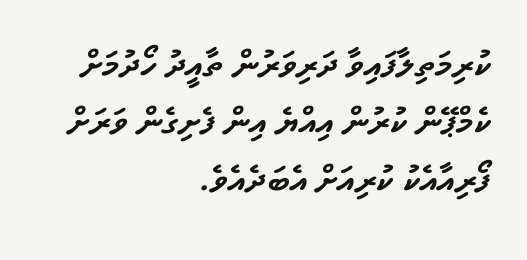ކުރިމަތިލާފައިވާ ދަރިވަރުން ތާއީދު ހޯދުމަށް ކެމްޕޭން ކުރުން އިއްޔެ އިން ފެށިގެން ވަރަށް ފޯރިއާއެކު ކުރިއަށް އެބަދެއެވެ.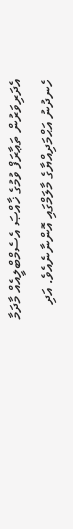އެދަރިވަރުން ތަޢާރަފް ވުމުގެ ޚާއްޞަ އެސެމްބްލީއެއް މާދަމާ ހެނދުނު އަޙްމަދިއްޔާގެ މާލަމްގައި އޮންނާނެއެވެ. އަދި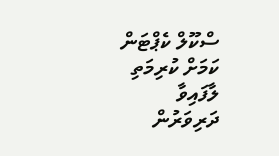ސްކޫލް ކެޕްޓަން ކަމަށް ކުރިމަތި ލާފައިވާ ދަރިވަރުން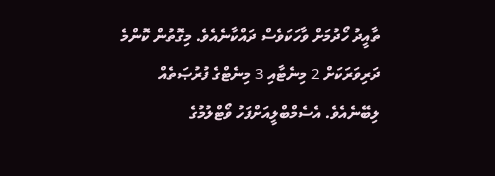ތާއީދު ހޯދުމަށް ވާހަކަވެސް ދައްކާނެއެވެ. މިގޮތުން ކޮންމެ ދަރިވަރަކަށް 2 މިނެޓާއި 3 މިނެޓްގެ ފުރުޞަތެއް ލިބޭނެއެވެ. އެސެމްބްލީއަށްފަހު ވޯޓްލުމުގެ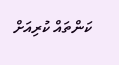ކަންތައް ކުރިއަށް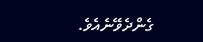ގެންދެވޭނެއެވެ.